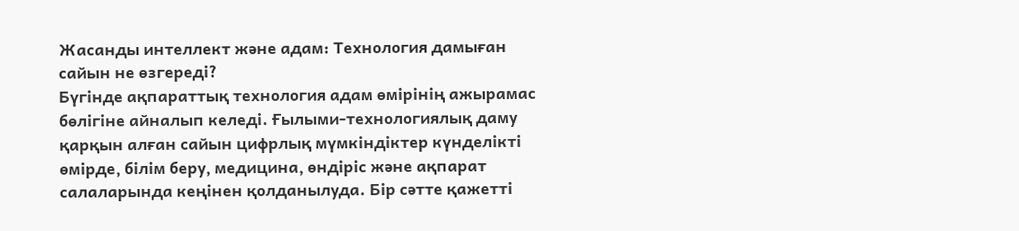Жасанды интеллект және адам: Технология дамыған сайын не өзгереді?
Бүгінде ақпараттық технология адам өмірінің ажырамас бөлігіне айналып келеді. Ғылыми-технологиялық даму қарқын алған сайын цифрлық мүмкіндіктер күнделікті өмірде, білім беру, медицина, өндіріс және ақпарат салаларында кеңінен қолданылуда. Бір сәтте қажетті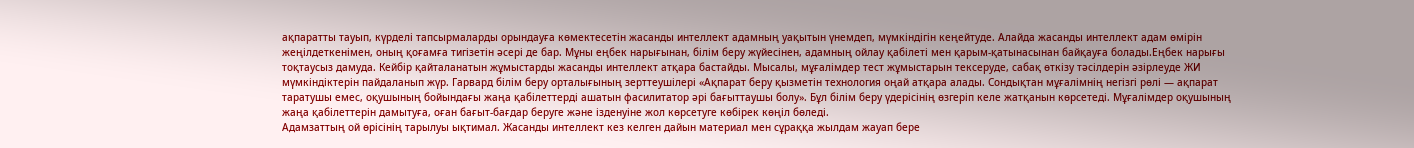ақпаратты тауып, күрделі тапсырмаларды орындауға көмектесетін жасанды интеллект адамның уақытын үнемдеп, мүмкіндігін кеңейтуде. Алайда жасанды интеллект адам өмірін жеңілдеткенімен, оның қоғамға тигізетін әсері де бар. Мұны еңбек нарығынан, білім беру жүйесінен, адамның ойлау қабілеті мен қарым-қатынасынан байқауға болады.Еңбек нарығы тоқтаусыз дамуда. Кейбір қайталанатын жұмыстарды жасанды интеллект атқара бастайды. Мысалы, мұғалімдер тест жұмыстарын тексеруде, сабақ өткізу тәсілдерін әзірлеуде ЖИ мүмкіндіктерін пайдаланып жүр. Гарвард білім беру орталығының зерттеушілері «Ақпарат беру қызметін технология оңай атқара алады. Сондықтан мұғалімнің негізгі рөлі — ақпарат таратушы емес, оқушының бойындағы жаңа қабілеттерді ашатын фасилитатор әрі бағыттаушы болу». Бұл білім беру үдерісінің өзгеріп келе жатқанын көрсетеді. Мұғалімдер оқушының жаңа қабілеттерін дамытуға, оған бағыт-бағдар беруге және ізденуіне жол көрсетуге көбірек көңіл бөледі.
Адамзаттың ой өрісінің тарылуы ықтимал. Жасанды интеллект кез келген дайын материал мен сұраққа жылдам жауап бере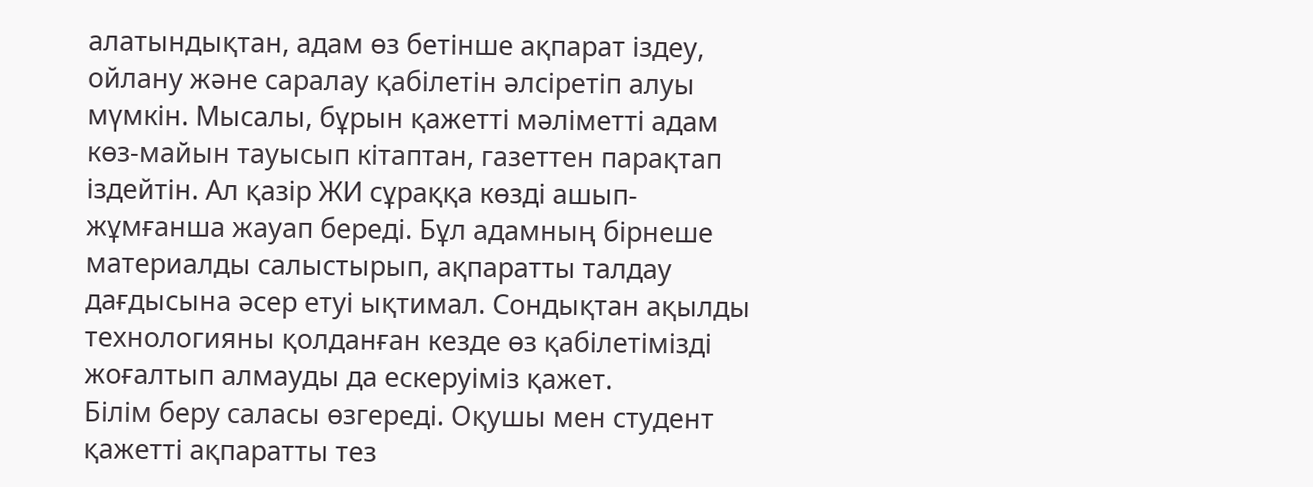алатындықтан, адам өз бетінше ақпарат іздеу, ойлану және саралау қабілетін әлсіретіп алуы мүмкін. Мысалы, бұрын қажетті мәліметті адам көз-майын тауысып кітаптан, газеттен парақтап іздейтін. Ал қазір ЖИ сұраққа көзді ашып-жұмғанша жауап береді. Бұл адамның бірнеше материалды салыстырып, ақпаратты талдау дағдысына әсер етуі ықтимал. Сондықтан ақылды технологияны қолданған кезде өз қабілетімізді жоғалтып алмауды да ескеруіміз қажет.
Білім беру саласы өзгереді. Оқушы мен студент қажетті ақпаратты тез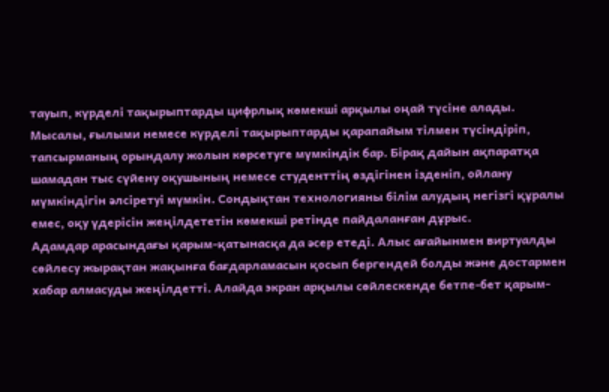тауып, күрделі тақырыптарды цифрлық көмекші арқылы оңай түсіне алады. Мысалы, ғылыми немесе күрделі тақырыптарды қарапайым тілмен түсіндіріп, тапсырманың орындалу жолын көрсетуге мүмкіндік бар. Бірақ дайын ақпаратқа шамадан тыс сүйену оқушының немесе студенттің өздігінен ізденіп, ойлану мүмкіндігін әлсіретуі мүмкін. Сондықтан технологияны білім алудың негізгі құралы емес, оқу үдерісін жеңілдететін көмекші ретінде пайдаланған дұрыс.
Адамдар арасындағы қарым-қатынасқа да әсер етеді. Алыс ағайынмен виртуалды сөйлесу жырақтан жақынға бағдарламасын қосып бергендей болды және достармен хабар алмасуды жеңілдетті. Алайда экран арқылы сөйлескенде бетпе-бет қарым-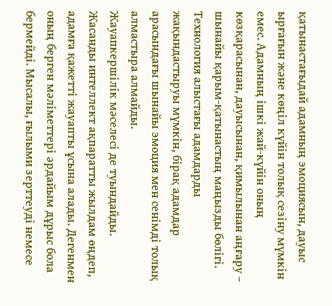қатынастағыдай адамның эмоциясын, дауыс ырғағын және көңіл күйін толық сезіну мүмкін емес. Адамның ішкі жай-күйін оның көзқарасынан, дауысынан, қимылынан аңғару – шынайы қарым-қатынастың маңызды бөлігі. Технология алыстағы адамдарды жақындастыруы мүмкін, бірақ адамдар арасындағы шынайы эмоция мен сенімді толық алмастыра алмайды.
Жауапкершілік мәселесі де туындайды. Жасанды интеллект ақпаратты жылдам өңдеп, адамға қажетті жауапты ұсына алады. Дегенмен оның берген мәліметтері әрдайым дұрыс бола бермейді. Мысалы, ғылыми зерттеуді немесе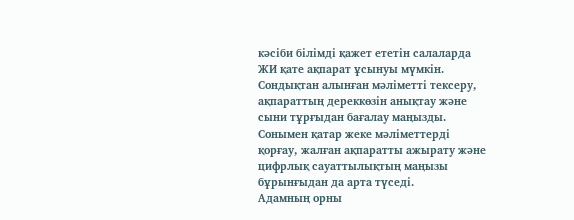кәсіби білімді қажет ететін салаларда ЖИ қате ақпарат ұсынуы мүмкін. Сондықтан алынған мәліметті тексеру, ақпараттың дереккөзін анықтау және сыни тұрғыдан бағалау маңызды. Сонымен қатар жеке мәліметтерді қорғау, жалған ақпаратты ажырату және цифрлық сауаттылықтың маңызы бұрынғыдан да арта түседі.
Адамның орны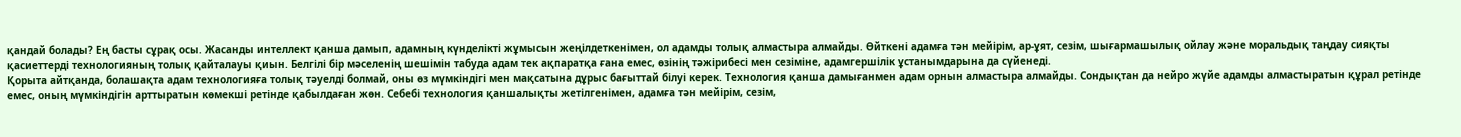қандай болады? Ең басты сұрақ осы. Жасанды интеллект қанша дамып, адамның күнделікті жұмысын жеңілдеткенімен, ол адамды толық алмастыра алмайды. Өйткені адамға тән мейірім, ар-ұят, сезім, шығармашылық ойлау және моральдық таңдау сияқты қасиеттерді технологияның толық қайталауы қиын. Белгілі бір мәселенің шешімін табуда адам тек ақпаратқа ғана емес, өзінің тәжірибесі мен сезіміне, адамгершілік ұстанымдарына да сүйенеді.
Қорыта айтқанда, болашақта адам технологияға толық тәуелді болмай, оны өз мүмкіндігі мен мақсатына дұрыс бағыттай білуі керек. Технология қанша дамығанмен адам орнын алмастыра алмайды. Сондықтан да нейро жүйе адамды алмастыратын құрал ретінде емес, оның мүмкіндігін арттыратын көмекші ретінде қабылдаған жөн. Себебі технология қаншалықты жетілгенімен, адамға тән мейірім, сезім,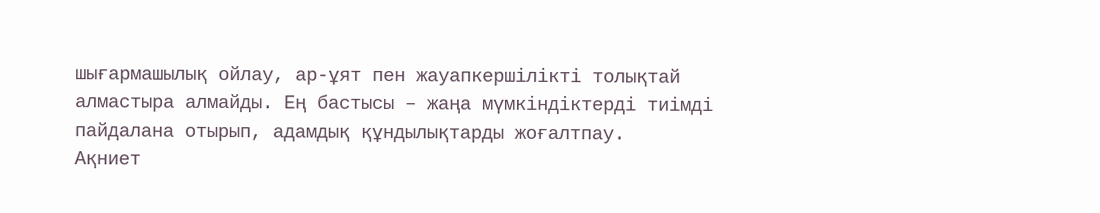шығармашылық ойлау, ар-ұят пен жауапкершілікті толықтай алмастыра алмайды. Ең бастысы – жаңа мүмкіндіктерді тиімді пайдалана отырып, адамдық құндылықтарды жоғалтпау.
Ақниет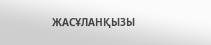ЖАСҰЛАНҚЫЗЫ